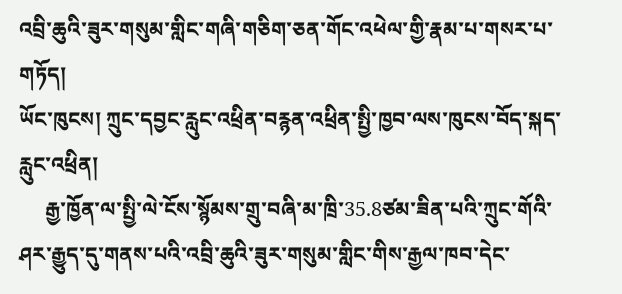འབྲི་ཆུའི་ཟུར་གསུམ་གླིང་གཞི་གཅིག་ཅན་གོང་འཕེལ་གྱི་རྣམ་པ་གསར་པ་གཏོད།
ཡོང་ཁུངས། ཀྲུང་དབྱང་རླུང་འཕྲིན་བརྙན་འཕྲིན་སྤྱི་ཁྱབ་ལས་ཁུངས་བོད་སྐད་རླུང་འཕྲིན།
     རྒྱ་ཁྱོན་ལ་སྤྱི་ལེ་ངོས་སྙོམས་གྲུ་བཞི་མ་ཁྲི་35.8ཙམ་ཟིན་པའི་ཀྲུང་གོའི་ཤར་རྒྱུད་དུ་གནས་པའི་འབྲི་ཆུའི་ཟུར་གསུམ་གླིང་གིས་རྒྱལ་ཁབ་དེང་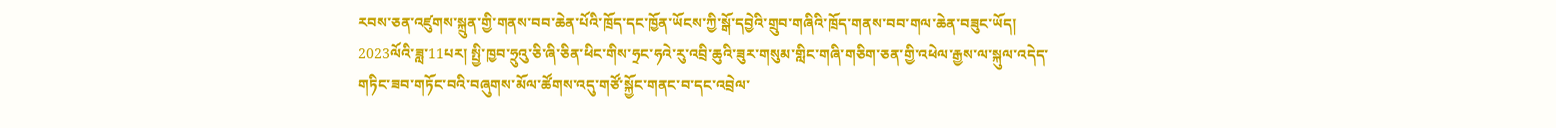རབས་ཅན་འཛུགས་སྐྲུན་གྱི་གནས་བབ་ཆེན་པོའི་ཁྲོད་དང་ཁྱོན་ཡོངས་ཀྱི་སྒོ་དབྱེའི་གྲུབ་གཞིའི་ཁྲོད་གནས་བབ་གལ་ཆེན་བཟུང་ཡོད། 2023ལོའི་ཟླ་11པར། སྤྱི་ཁྱབ་ཧྲུའུ་ཅི་ཞི་ཅིན་ཕིང་གིས་ཧྲང་ཧའེ་རུ་འབྲི་ཆུའི་ཟུར་གསུམ་གླིང་གཞི་གཅིག་ཅན་གྱི་འཕེལ་རྒྱས་ལ་སྐུལ་འདེད་གཏིང་ཟབ་གཏོང་བའི་བཞུགས་མོལ་ཚོགས་འདུ་གཙོ་སྐྱོང་གནང་བ་དང་འབྲེལ་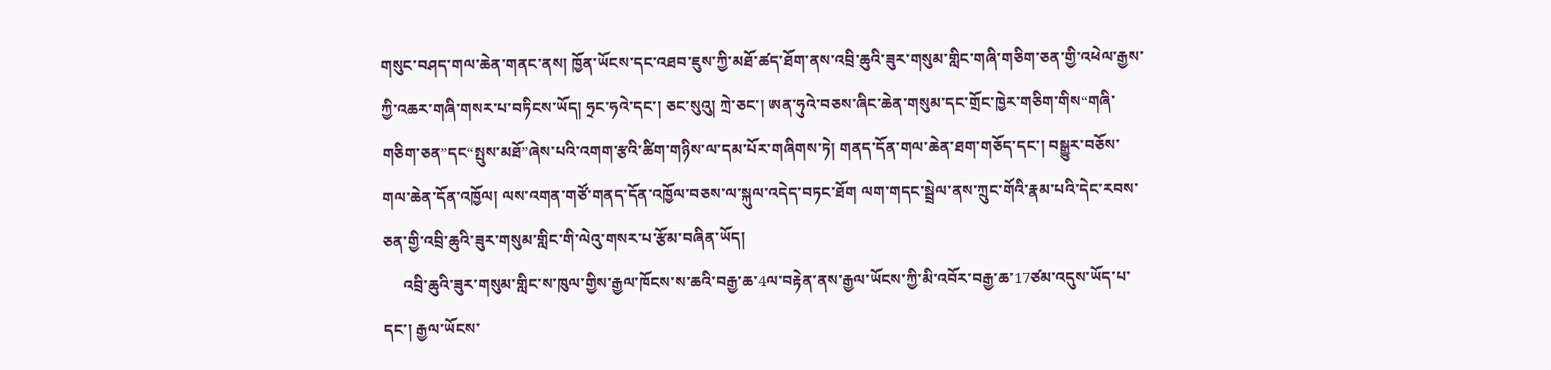གསུང་བཤད་གལ་ཆེན་གནང་ནས། ཁྱོན་ཡོངས་དང་འཐབ་ཇུས་ཀྱི་མཐོ་ཚད་ཐོག་ནས་འབྲི་ཆུའི་ཟུར་གསུམ་གླིང་གཞི་གཅིག་ཅན་གྱི་འཕེལ་རྒྱས་ཀྱི་འཆར་གཞི་གསར་པ་བཏིངས་ཡོད། ཧྲང་ཧའེ་དང་། ཅང་སུའུ། ཀྲེ་ཅང་། ཨན་ཧུའེ་བཅས་ཞིང་ཆེན་གསུམ་དང་གྲོང་ཁྱེར་གཅིག་གིས“གཞི་གཅིག་ཅན”དང“སྤུས་མཐོ”ཞེས་པའི་འགག་རྩའི་ཚིག་གཉིས་ལ་དམ་པོར་གཞིགས་ཏེ། གནད་དོན་གལ་ཆེན་ཐག་གཅོད་དང་། བསྒྱུར་བཅོས་གལ་ཆེན་དོན་འཁྱོལ། ལས་འགན་གཙོ་གནད་དོན་འཁྱོལ་བཅས་ལ་སྐུལ་འདེད་བཏང་ཐོག ལག་གདང་སྦྲེལ་ནས་ཀྲུང་གོའི་རྣམ་པའི་དེང་རབས་ཅན་གྱི་འབྲི་ཆུའི་ཟུར་གསུམ་གླིང་གི་ལེའུ་གསར་པ་རྩོམ་བཞིན་ཡོད།
     འབྲི་ཆུའི་ཟུར་གསུམ་གླིང་ས་ཁུལ་གྱིས་རྒྱལ་ཁོངས་ས་ཆའི་བརྒྱ་ཆ་4ལ་བརྟེན་ནས་རྒྱལ་ཡོངས་ཀྱི་མི་འབོར་བརྒྱ་ཆ་17ཙམ་འདུས་ཡོད་པ་དང་། རྒྱལ་ཡོངས་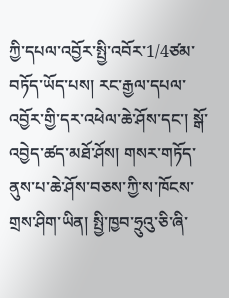ཀྱི་དཔལ་འབྱོར་སྤྱི་འབོར་1/4ཙམ་བཏོད་ཡོད་པས། རང་རྒྱལ་དཔལ་འབྱོར་གྱི་དར་འཕེལ་ཆེ་ཤོས་དང་། སྒོ་འབྱེད་ཚད་མཐོ་ཤོས། གསར་གཏོད་ནུས་པ་ཆེ་ཤོས་བཅས་ཀྱི་ས་ཁོངས་གྲས་ཤིག་ཡིན། སྤྱི་ཁྱབ་ཧྲུའུ་ཅི་ཞི་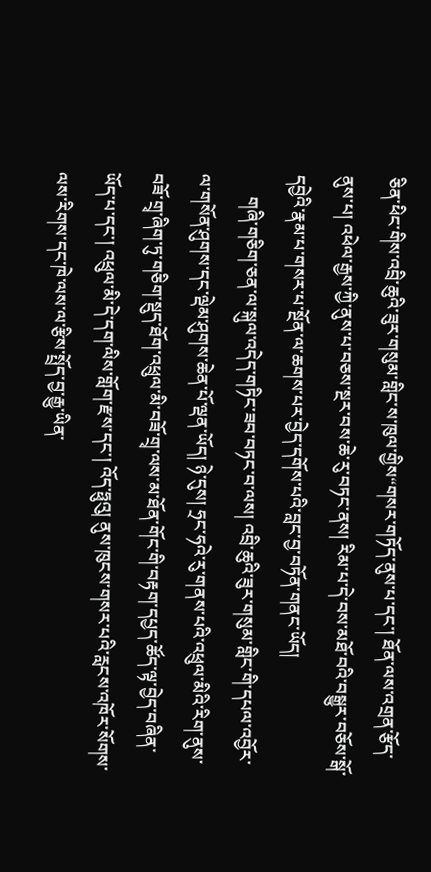ཅིན་ཕིང་གིས་འབྲི་ཆུའི་ཟུར་གསུམ་གླིང་ས་ཁུལ་གྱིས“གསར་གཏོད་ནུས་པ་དང་། ཐོན་ལས་འགྲན་རྩོད་ནུས་པ། འཕེལ་རྒྱས་ཀྱི་ནུས་པ་བཅས་སྔར་བས་ཆེ་རུ་བཏང་ནས། རིམ་པ་དེ་བས་མཐོ་བའི་བསྒྱུར་བཅོས་སྒོ་དབྱེའི་རྣམ་པ་གསར་པ་སྔོན་ལ་ཆགས་པར་བྱེད་དགོས་པའི་བླང་བྱ་བཏོན་གནང་ཡོད།
     གཞི་གཅིག་ཅན་ལ་སྐུལ་འདེད་གཏིང་ཟབ་བཏང་བ་ལས། འབྲི་ཆུའི་ཟུར་གསུམ་གླིང་གི་དཔལ་འབྱོར་ལ་གསོན་ཤུགས་དང་ལྡེམ་ཤུགས་ཆེན་པོ་ལྡན་ཡོད། ཉེ་དུས། ཧྲང་ཧའེ་རུ་གནས་པའི་འཕྲུལ་མིའི་རིག་ནུས་བཟོ་གྲྭ་ཞིག་ཏུ་གཅིག་སྡུད་ཐོག་འཕྲུལ་མི་བཟོ་གྲྭ་ལས་མ་ཐོན་གོང་གི་བརྟག་དཔྱད་ཚོད་ལྟ་བྱེད་བཞིན་ཡོད་པ་དང་། འཕྲུལ་མི་དེ་དག་ལིས་གློག་རྫས་དང་། འོད་ཧྥུའུ། ནུས་ཁུངས་གསར་པའི་རླངས་འཁོར་སོགས་ལས་རིགས་དང་ཁེ་ལས་ལ་རྩིས་སྤྲོད་བྱ་རྒྱུ་ཡིན་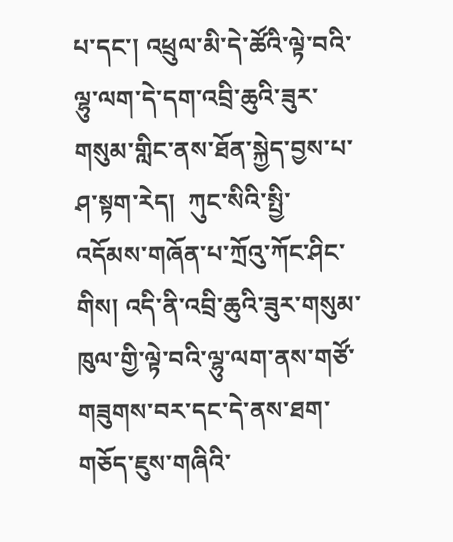པ་དང་། འཕྲུལ་མི་དེ་ཚོའི་ལྟེ་བའི་ལྷུ་ལག་དེ་དག་འབྲི་ཆུའི་ཟུར་གསུམ་གླིང་ནས་ཐོན་སྐྱེད་བྱས་པ་ཤ་སྟག་རེད།  ཀུང་སིའི་སྤྱི་འདོམས་གཞོན་པ་ཀྲོའུ་ཀོང་ཤིང་གིས། འདི་ནི་འབྲི་ཆུའི་ཟུར་གསུམ་ཁུལ་གྱི་ལྟེ་བའི་ལྷུ་ལག་ནས་གཙོ་གཟུགས་བར་དང་དེ་ནས་ཐག་གཅོད་ཇུས་གཞིའི་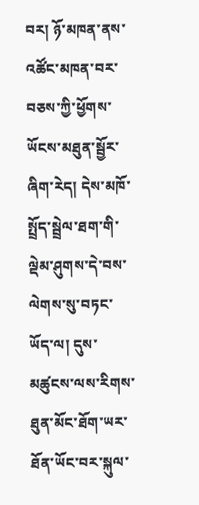བར། ཉོ་མཁན་ནས་འཚོང་མཁན་བར་བཅས་ཀྱི་ཕྱོགས་ཡོངས་མཐུན་སྦྱོར་ཞིག་རེད། དེས་མཁོ་སྤྲོད་སྦྲེལ་ཐག་གི་ལྡེམ་ཤུགས་དེ་བས་ལེགས་སུ་བཏང་ཡོད་ལ། དུས་མཚུངས་ལས་རིགས་ཐུན་མོང་ཐོག་ཡར་ཐོན་ཡོང་བར་སྐུལ་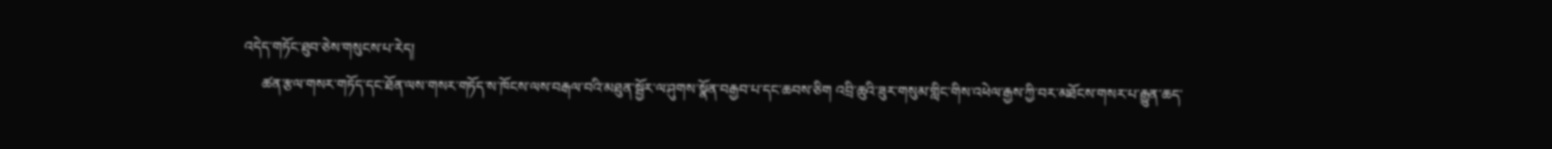འདེད་གཏོང་ཐུབ་ཅེས་གསུངས་པ་རེད།
     ཚན་རྩལ་གསར་གཏོད་དང་ཐོན་ལས་གསར་གཏོད་ས་ཁོངས་ལས་བརྒལ་བའི་མཐུན་སྦྱོར་ལ་ཤུགས་སྣོན་བརྒྱབ་པ་དང་ཆབས་ཅིག འབྲི་ཆུའི་ཟུར་གསུམ་གླིང་གིས་འཕེལ་རྒྱས་ཀྱི་བར་མཐོངས་གསར་པ་རྒྱུན་ཆད་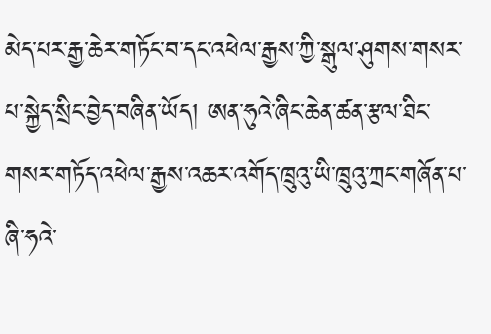མེད་པར་རྒྱ་ཆེར་གཏོང་བ་དང་འཕེལ་རྒྱས་ཀྱི་སྒུལ་ཤུགས་གསར་པ་སྐྱེད་སྲིང་བྱེད་བཞིན་ཡོད། ཨན་ཧུའེ་ཞིང་ཆེན་ཚན་རྩལ་ཐིང་གསར་གཏོད་འཕེལ་རྒྱས་འཆར་འགོད་ཁྲུའུ་ཡི་ཁྲུའུ་ཀྲང་གཞོན་པ་ཞི་ཧའེ་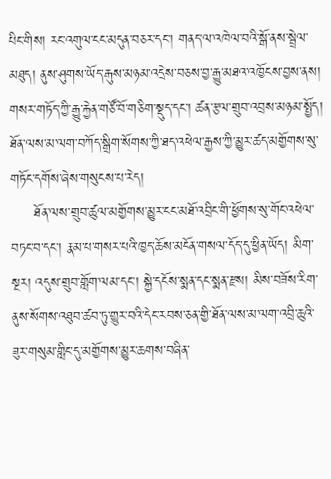པིང་གིས། རང་འགུལ་ངང་མདུན་བཅར་དང་། གནད་ལ་འཁེལ་བའི་སྒོ་ནས་སྦྲེལ་མཐུད། ནུས་ཤུགས་ཡོད་རྒུས་མཉམ་འདྲེས་བཅས་བྱ་རྒྱུ་མཐའ་འཁྱོངས་བྱས་ནས། གསར་གཏོད་ཀྱི་རྒྱུ་རྐྱེན་གཙོ་བོ་གཅིག་སྡུད་དང་། ཚན་རྩལ་གྲུབ་འབྲས་མཉམ་སྤྱོད། ཐོན་ལས་མ་ལག་བཀོད་སྒྲིག་སོགས་ཀྱི་ཐད་འཕེལ་རྒྱས་ཀྱི་མྱུར་ཚད་མགྱོགས་སུ་གཏོང་དགོས་ཞེས་གསུངས་པ་རེད།
     ཐོན་ལས་གྲུབ་ཚུལ་མགྱོགས་མྱུར་ངང་མཐོ་འབྲིང་གི་ཕྱོགས་སུ་གོང་འཕེལ་བཏང་བ་དང་། རྣམ་པ་གསར་པའི་ཁྱད་ཆོས་མངོན་གསལ་དོད་དུ་ཕྱིན་ཡོད། མིག་སྔར། འདུས་གྲུབ་གློག་ལམ་དང་། སྐྱེ་དངོས་སྨན་དང་སྨན་རྫས། མིས་བཟོས་རིག་ནུས་སོགས་འཐུབ་ཚབ་ཏུ་གྱུར་བའི་དེང་རབས་ཅན་གྱི་ཐོན་ལས་མ་ལག་འབྲི་ཆུའི་ཟུར་གསུམ་གླིང་དུ་མགྱོགས་མྱུར་ཆགས་བཞིན་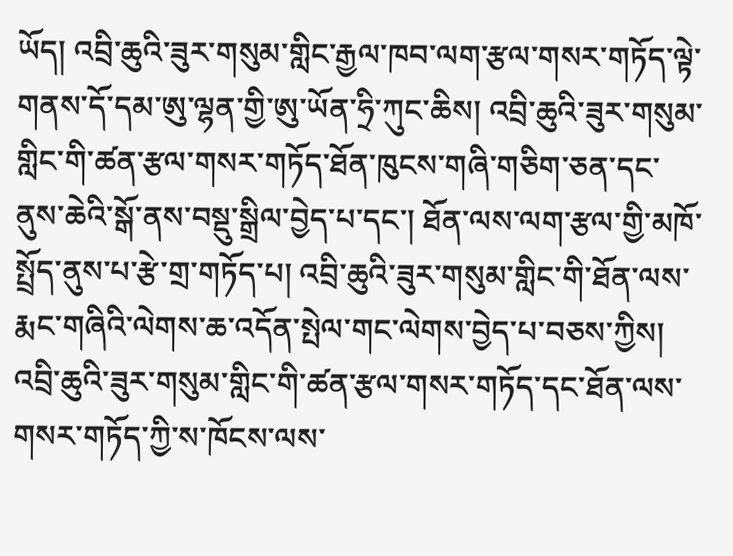ཡོད། འབྲི་ཆུའི་ཟུར་གསུམ་གླིང་རྒྱལ་ཁབ་ལག་རྩལ་གསར་གཏོད་ལྟེ་གནས་དོ་དམ་ཨུ་ལྷན་གྱི་ཨུ་ཡོན་ཧྲི་ཀུང་ཆིས། འབྲི་ཆུའི་ཟུར་གསུམ་གླིང་གི་ཚན་རྩལ་གསར་གཏོད་ཐོན་ཁུངས་གཞི་གཅིག་ཅན་དང་ནུས་ཆེའི་སྒོ་ནས་བསྡུ་སྒྲིལ་བྱེད་པ་དང་། ཐོན་ལས་ལག་རྩལ་གྱི་མཁོ་སྤྲོད་ནུས་པ་རྩེ་གྲ་གཏོད་པ། འབྲི་ཆུའི་ཟུར་གསུམ་གླིང་གི་ཐོན་ལས་རྨང་གཞིའི་ལེགས་ཆ་འདོན་སྤེལ་གང་ལེགས་བྱེད་པ་བཅས་ཀྱིས། འབྲི་ཆུའི་ཟུར་གསུམ་གླིང་གི་ཚན་རྩལ་གསར་གཏོད་དང་ཐོན་ལས་གསར་གཏོད་ཀྱི་ས་ཁོངས་ལས་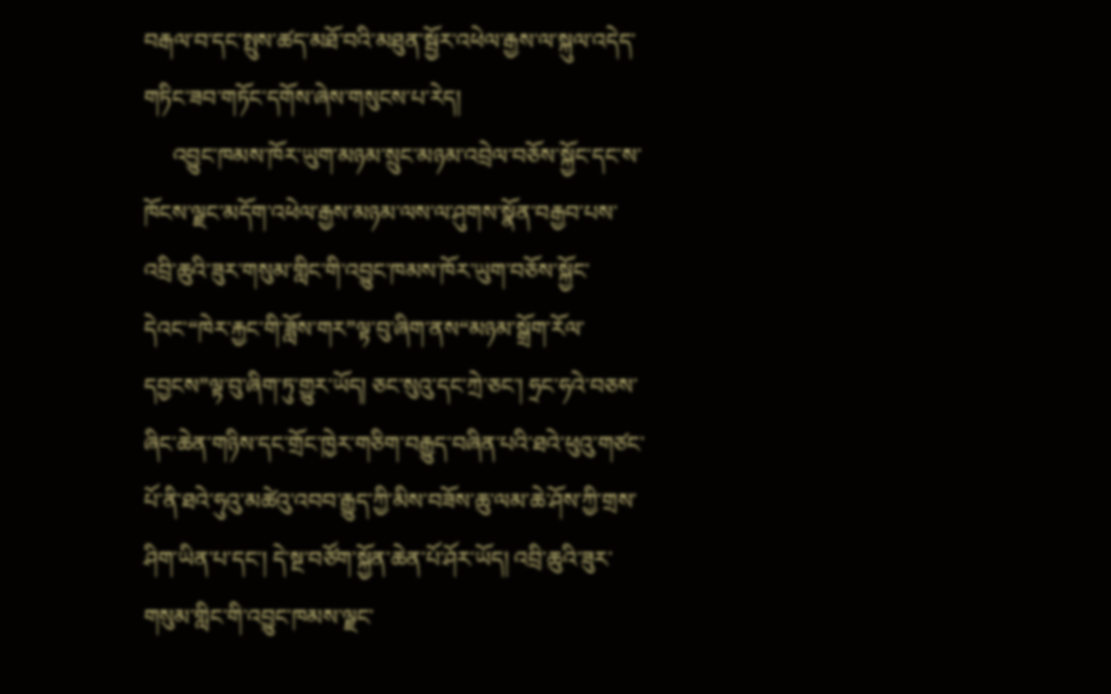བརྒལ་བ་དང་སྤུས་ཚད་མཐོ་བའི་མཐུན་སྦྱོར་འཕེལ་རྒྱས་ལ་སྐུལ་འདེད་གཏིང་ཟབ་གཏོང་དགོས་ཞེས་གསུངས་པ་རེད།
     འབྱུང་ཁམས་ཁོར་ཡུག་མཉམ་སྲུང་མཉམ་འབྲེལ་བཅོས་སྐྱོང་དང་ས་ཁོངས་ལྗང་མདོག་འཕེལ་རྒྱས་མཉམ་ལས་ལ་ཤུགས་སྣོན་བརྒྱབ་པས་འབྲི་ཆུའི་ཟུར་གསུམ་གླིང་གི་འབྱུང་ཁམས་ཁོར་ཡུག་བཅོས་སྐྱོང་དེའང་“ཁེར་རྐྱང་གི་ཟློས་གར”ལྟ་བུ་ཞིག་ནས“མཉམ་སྒྲོག་རོལ་དབྱངས”ལྟ་བུ་ཞིག་ཏུ་གྱུར་ཡོད། ཅང་སུའུ་དང་ཀྲེ་ཅང་། ཧྲང་ཧའེ་བཅས་ཞིང་ཆེན་གཉིས་དང་གྲོང་ཁྱེར་གཅིག་བརྒྱུད་བཞིན་པའི་ཐའེ་ཕུའུ་གཙང་པོ་ནི་ཐའེ་ཧུའུ་མཚེའུ་འབབ་རྒྱུད་ཀྱི་མིས་བཟོས་ཆུ་ལམ་ཆེ་ཤོས་ཀྱི་གྲས་ཤིག་ཡིན་པ་དང་། དེ་སྔ་བཙོག་སྐྱོན་ཆེན་པོ་ཤོར་ཡོད། འབྲི་ཆུའི་ཟུར་གསུམ་གླིང་གི་འབྱུང་ཁམས་ལྗང་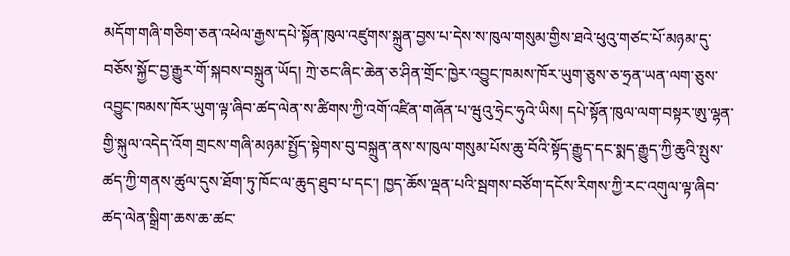མདོག་གཞི་གཅིག་ཅན་འཕེལ་རྒྱས་དཔེ་སྟོན་ཁུལ་འཛུགས་སྐྲུན་བྱས་པ་དེས་ས་ཁུལ་གསུམ་གྱིས་ཐའེ་ཕུའུ་གཙང་པོ་མཉམ་དུ་བཅོས་སྐྱོང་བྱ་རྒྱུར་གོ་སྐབས་བསྐྲུན་ཡོད། ཀྲེ་ཅང་ཞིང་ཆེན་ཅ་ཤིན་གྲོང་ཁྱེར་འབྱུང་ཁམས་ཁོར་ཡུག་ཅུས་ཅ་ཧྲན་ཡན་ལག་ཅུས་འབྱུང་ཁམས་ཁོར་ཡུག་ལྟ་ཞིབ་ཚད་ལེན་ས་ཚིགས་ཀྱི་འགོ་འཛིན་གཞོན་པ་ཝུའུ་ཧྲེང་ཧུའེ་ཡིས། དཔེ་སྟོན་ཁུལ་ལག་བསྟར་ཨུ་ལྷན་གྱི་སྐུལ་འདེད་འོག གྲངས་གཞི་མཉམ་སྤྱོད་སྟེགས་བུ་བསྐྲུན་ནས་ས་ཁུལ་གསུམ་པོས་ཆུ་བོའི་སྟོད་རྒྱུད་དང་སྨད་རྒྱུད་ཀྱི་ཆུའི་སྤུས་ཚད་ཀྱི་གནས་ཚུལ་དུས་ཐོག་ཏུ་ཁོང་ལ་ཆུད་ཐུབ་པ་དང་། ཁྱད་ཆོས་ལྡན་པའི་སྦགས་བཙོག་དངོས་རིགས་ཀྱི་རང་འགུལ་ལྟ་ཞིབ་ཚད་ལེན་སྒྲིག་ཆས་ཆ་ཚང་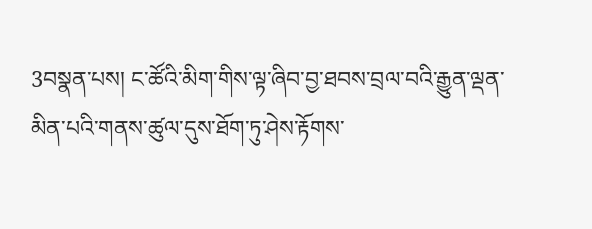3བསྣན་པས། ང་ཚོའི་མིག་གིས་ལྟ་ཞིབ་བྱ་ཐབས་བྲལ་བའི་རྒྱུན་ལྡན་མིན་པའི་གནས་ཚུལ་དུས་ཐོག་ཏུ་ཤེས་རྟོགས་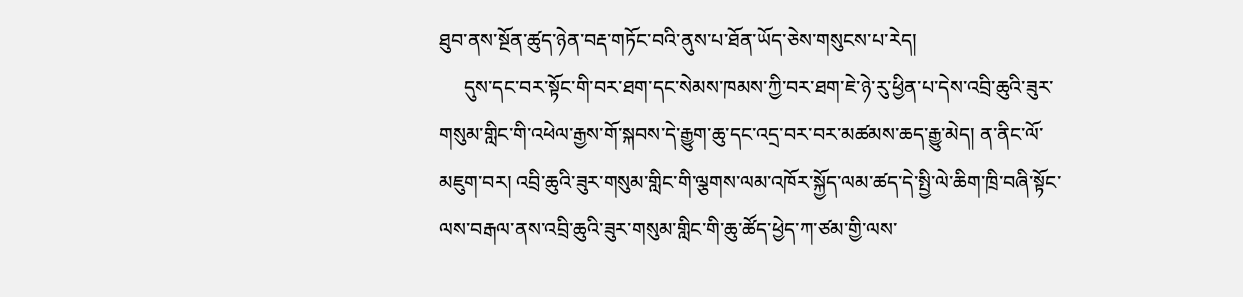ཐུབ་ནས་སྔོན་ཚུད་ཉེན་བརྡ་གཏོང་བའི་ནུས་པ་ཐོན་ཡོད་ཅེས་གསུངས་པ་རེད།
     དུས་དང་བར་སྟོང་གི་བར་ཐག་དང་སེམས་ཁམས་ཀྱི་བར་ཐག་ཇེ་ཉེ་རུ་ཕྱིན་པ་དེས་འབྲི་ཆུའི་ཟུར་གསུམ་གླིང་གི་འཕེལ་རྒྱས་གོ་སྐབས་དེ་རྒྱུག་ཆུ་དང་འདྲ་བར་བར་མཚམས་ཆད་རྒྱུ་མེད། ན་ནིང་ལོ་མཇུག་བར། འབྲི་ཆུའི་ཟུར་གསུམ་གླིང་གི་ལྕགས་ལམ་འཁོར་སྐྱོད་ལམ་ཚད་དེ་སྤྱི་ལེ་ཆིག་ཁྲི་བཞི་སྟོང་ལས་བརྒལ་ནས་འབྲི་ཆུའི་ཟུར་གསུམ་གླིང་གི་ཆུ་ཚོད་ཕྱེད་ཀ་ཙམ་གྱི་ལས་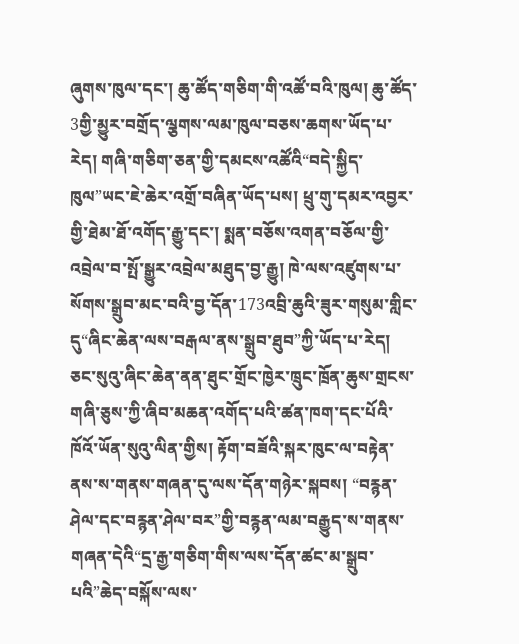ཞུགས་ཁུལ་དང་། ཆུ་ཚོད་གཅིག་གི་འཚོ་བའི་ཁུལ། ཆུ་ཚོད་3གྱི་མྱུར་བགྲོད་ལྕགས་ལམ་ཁུལ་བཅས་ཆགས་ཡོད་པ་རེད། གཞི་གཅིག་ཅན་གྱི་དམངས་འཚོའི“བདེ་སྐྱིད་ཁུལ”ཡང་ཇེ་ཆེར་འགྲོ་བཞིན་ཡོད་པས། ཕྲུ་གུ་དམར་འབྱར་གྱི་ཐེམ་ཐོ་འགོད་རྒྱུ་དང་། སྨན་བཅོས་འགན་བཅོལ་གྱི་འབྲེལ་བ་སྤོ་སྒྱུར་འབྲེལ་མཐུད་བྱ་རྒྱུ། ཁེ་ལས་འཛུགས་པ་སོགས་སྒྲུབ་མང་བའི་བྱ་དོན་173འབྲི་ཆུའི་ཟུར་གསུམ་གླིང་དུ“ཞིང་ཆེན་ལས་བརྒལ་ནས་སྒྲུབ་ཐུབ”ཀྱི་ཡོད་པ་རེད། ཅང་སུའུ་ཞིང་ཆེན་ནན་ཐུང་གྲོང་ཁྱེར་ཁྲུང་ཁྲོན་ཆུས་གྲངས་གཞི་ཅུས་ཀྱི་ཞིབ་མཆན་འགོད་པའི་ཚན་ཁག་དང་པོའི་ཁོའོ་ཡོན་སུའུ་ལིན་གྱིས། རྟོག་བཟོའི་སྐར་ཁུང་ལ་བརྟེན་ནས་ས་གནས་གཞན་དུ་ལས་དོན་གཉེར་སྐབས། “བརྙན་ཤེལ་དང་བརྙན་ཤེལ་བར”གྱི་བརྙན་ལམ་བརྒྱུད་ས་གནས་གཞན་དེའི“དྲ་རྒྱ་གཅིག་གིས་ལས་དོན་ཚང་མ་སྒྲུབ་པའི”ཆེད་བསྐོས་ལས་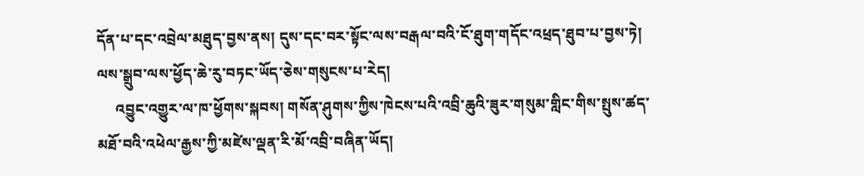དོན་པ་དང་འབྲེལ་མཐུད་བྱས་ནས། དུས་དང་བར་སྟོང་ལས་བརྒལ་བའི་ངོ་ཐུག་གདོང་འཕྲད་ཐུབ་པ་བྱས་ཏེ། ལས་སྒྲུབ་ལས་ཕྱོད་ཆེ་རུ་བཏང་ཡོད་ཅེས་གསུངས་པ་རེད།
     འབྱུང་འགྱུར་ལ་ཁ་ཕྱོགས་སྐབས། གསོན་ཤུགས་ཀྱིས་ཁེངས་པའི་འབྲི་ཆུའི་ཟུར་གསུམ་གླིང་གིས་སྤུས་ཚད་མཐོ་བའི་འཕེལ་རྒྱས་ཀྱི་མཛེས་ལྡན་རི་མོ་འབྲི་བཞིན་ཡོད།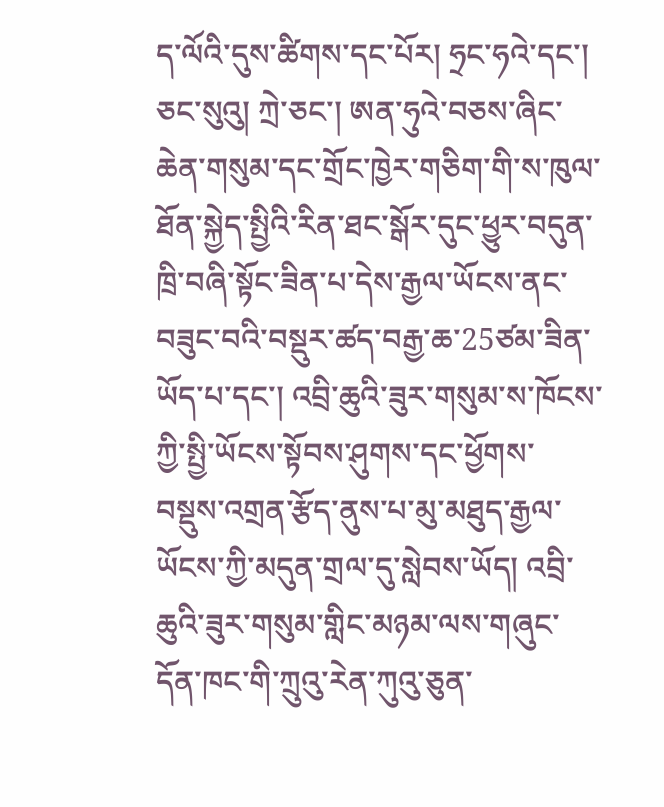ད་ལོའི་དུས་ཚིགས་དང་པོར། ཧྲང་ཧའེ་དང་། ཅང་སུའུ། ཀྲེ་ཅང་། ཨན་ཧུའེ་བཅས་ཞིང་ཆེན་གསུམ་དང་གྲོང་ཁྱེར་གཅིག་གི་ས་ཁུལ་ཐོན་སྐྱེད་སྤྱིའི་རིན་ཐང་སྒོར་དུང་ཕྱུར་བདུན་ཁྲི་བཞི་སྟོང་ཟིན་པ་དེས་རྒྱལ་ཡོངས་ནང་བཟུང་བའི་བསྡུར་ཚད་བརྒྱ་ཆ་25ཙམ་ཟིན་ཡོད་པ་དང་། འབྲི་ཆུའི་ཟུར་གསུམ་ས་ཁོངས་ཀྱི་སྤྱི་ཡོངས་སྟོབས་ཤུགས་དང་ཕྱོགས་བསྡུས་འགྲན་རྩོད་ནུས་པ་མུ་མཐུད་རྒྱལ་ཡོངས་ཀྱི་མདུན་གྲལ་དུ་སླེབས་ཡོད། འབྲི་ཆུའི་ཟུར་གསུམ་གླིང་མཉམ་ལས་གཞུང་དོན་ཁང་གི་ཀྲུའུ་རེན་ཀུའུ་ཅུན་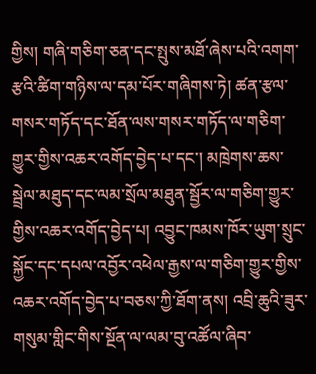གྱིས། གཞི་གཅིག་ཅན་དང་སྤུས་མཐོ་ཞེས་པའི་འགག་རྩའི་ཚིག་གཉིས་ལ་དམ་པོར་གཞིགས་ཏེ། ཚན་རྩལ་གསར་གཏོད་དང་ཐོན་ལས་གསར་གཏོད་ལ་གཅིག་གྱུར་གྱིས་འཆར་འགོད་བྱེད་པ་དང་། མཁྲེགས་ཆས་སྦྲེལ་མཐུད་དང་ལམ་སྲོལ་མཐུན་སྦྱོར་ལ་གཅིག་གྱུར་གྱིས་འཆར་འགོད་བྱེད་པ། འབྱུང་ཁམས་ཁོར་ཡུག་སྲུང་སྐྱོང་དང་དཔལ་འབྱོར་འཕེལ་རྒྱས་ལ་གཅིག་གྱུར་གྱིས་འཆར་འགོད་བྱེད་པ་བཅས་ཀྱི་ཐོག་ནས། འབྲི་ཆུའི་ཟུར་གསུམ་གླིང་གིས་སྔོན་ལ་ལམ་བུ་འཚོལ་ཞིབ་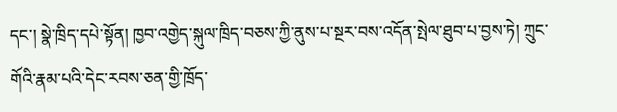དང་། སྣེ་ཁྲིད་དཔེ་སྟོན། ཁྱབ་འགྱེད་སྐུལ་ཁྲིད་བཅས་ཀྱི་ནུས་པ་སྔར་བས་འདོན་སྤེལ་ཐུབ་པ་བྱས་ཏེ། ཀྲུང་གོའི་རྣམ་པའི་དེང་རབས་ཅན་གྱི་ཁྲོད་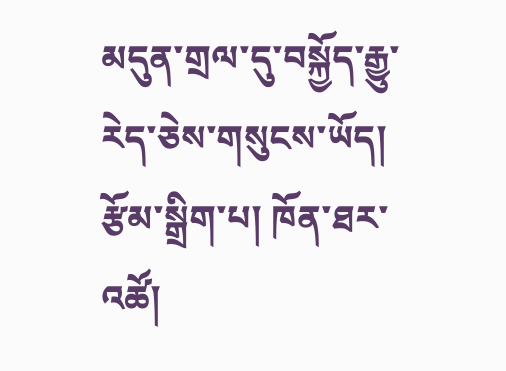མདུན་གྲལ་དུ་བསྐྱོད་རྒྱུ་རེད་ཅེས་གསུངས་ཡོད།
རྩོམ་སྒྲིག་པ། ཁོན་ཐར་འཚོ།